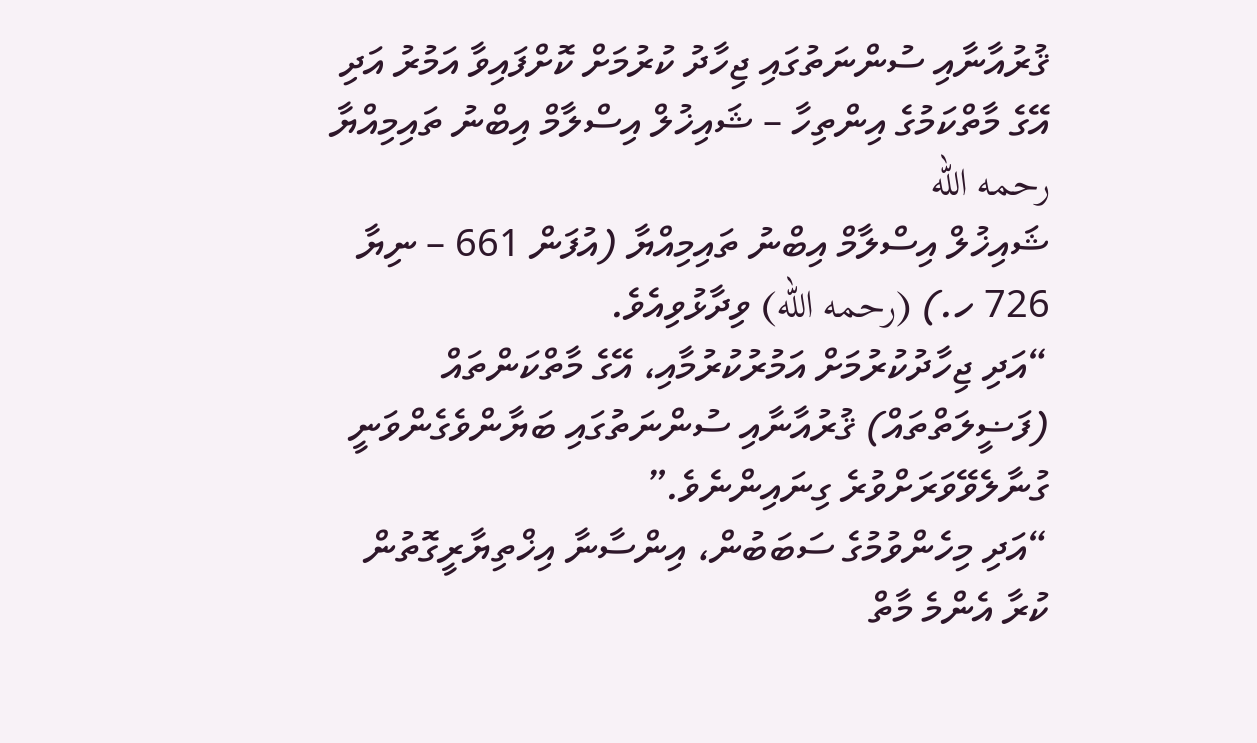ޤުރުއާނާއި ސުންނަތުގައި ޖިހާދު ކުރުމަށް ކޮށްފައިވާ އަމުރު އަދި އޭގެ މާތްކަމުގެ އިންތިހާ – ޝައިޚުލް އިސްލާމް އިބްނު ތައިމިއްޔާ رحمه الله
ޝައިޚުލް އިސްލާމް އިބްނު ތައިމިއްޔާ (އުފަން 661 – ނިޔާ 726 ހ.) (رحمه الله) ވިދާޅުވިއެވެ.
“އަދި ޖިހާދުކުރުމަށް އަމުރުކުރުމާއި، އޭގެ މާތްކަންތައް (ފަޟީލަތްތައް) ޤުރުއާނާއި ސުންނަތުގައި ބަޔާންވެގެންވަނީ ގުނާލެވޭވަރަށްވުރެ ގިނައިންނެވެ.”
“އަދި މިހެންވުމުގެ ސަބަބުން، އިންސާނާ އިޚްތިޔާރީގޮތުން ކުރާ އެންމެ މާތް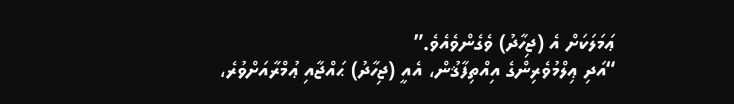ޢަމަލަކަށް އެ (ޖިހާދު) ވެގެންވެއެވެ.”
“އަދި ޢިލްމުވެރިންގެ އިއްތިފާޤުން، އެއީ (ޖިހާދު) ޙައްޖާއި ޢުމްރާއަށްވުރެ،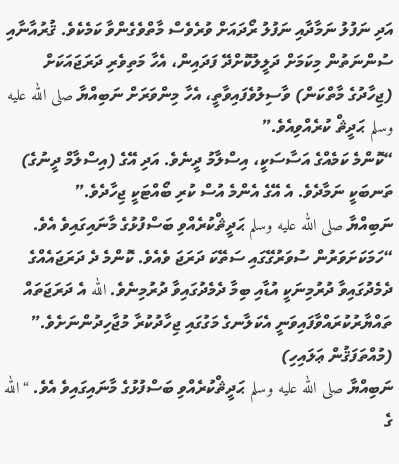އަދި ނަފުލު ނަމާދާއި ނަފުލު ރޯދައަށް ވުރެވެސް މާތްވެގެންވާ ކަމެކެވެ. ޤުރުއާނާއި ސުންނަތުން މިކަމަށް ދަލީލުކޮށްދޭ ފަދައިން، އެހާ މަތިވެރި ދަރަޖައަކަށް (ޖިހާދުގެ މާތްކަން) ވާސިލުވެފައިވާތީ، އެހާ މިންވަރަށް ނަބިއްޔާ صلى الله عليه وسلم ޙަދީޘް ކުރެއްވިއެވެ.”
“ކޮންމެ ކަމެއްގެ އަސާސަކީ، އިސްލާމު ދީނެވެ. އަދި އޭގެ (އިސްލާމް ދީނުގެ) ތަނބަކީ ނަމާދެވެ. އެ އޭގެ އެންމެ އުސް ކުރި ބޯއްޓަކީ ޖިހާދެވެ.”
ނަބިއްޔާ صلى الله عليه وسلم ޙަދީޘްކުރެއްވި ބަސްފުޅުގެ މާނައިގައިވެ އެވެ. “ހަމަކަށަވަރުން ސުވަރުގޭގައި ސަތޭކަ ދަރަޖަ ވެއެވެ. ކޮންމެ ދެ ދަރަޖައެއްގެ ދެމެދުގައިވާ ދުރުމިނަކީ އުޑާއި ބިމާ ދެމެދުގައިވާ ދުރުމިނެވެ. الله އެ ދަރަޖަތައް ތައްޔާރުކުރައްވާފައިވަނީ އެކަލާނގެ މަގުގައި ޖިހާދުކުރާ މުޖާހިދުންނަށެވެ.” (މުއްތަފަޤުން ޢަލައިހި)
ނަބިއްޔާ صلى الله عليه وسلم ޙަދީޘްކުރެއްވި ބަސްފުޅުގެ މާނައިގައިވެ އެވެ. “الله ގެ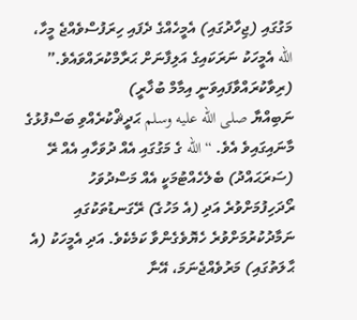މަގުގައި (ޖިހާދުގައި) އެމީހެއްގެ ދެފައި ހިރަފުސްވެއްޖެ މީހާ، الله އެމީހަކު ނަރަކައިގެ އަލިފާނަށް ޙަރާމްކުރައްވައެވެ.” (ރިވާކުރައްވާފައިވަނީ އިމާމް ބުޚާރީ)
ނަބިއްޔާ صلى الله عليه وسلم ޙަދީޘްކުރެއްވި ބަސްފުޅުގެ މާނައިގައިވެ އެވެ. “الله ގެ މަގުގައި އެއް ދުވަހާއި އެއް ރޭ (ސަރަޙައްދު) ބެލެހެއްޓުމަކީ އެއް މަސްދުވަހު ރޯދަހިފުމަށްވުރެ އަދި (އެ މަހުގެ) ރޭގަނޑުތަކުގައި ނަމާދުކުރުމަށްވުރެ ހެޔޮވެގެންވާ ކަމެކެވެ. އަދި އެމީހަކު (އެ ޙާލަތުގައި) މަރުވެއްޖެނަމަ، އޭނާ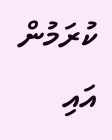ކުރަމުން އައި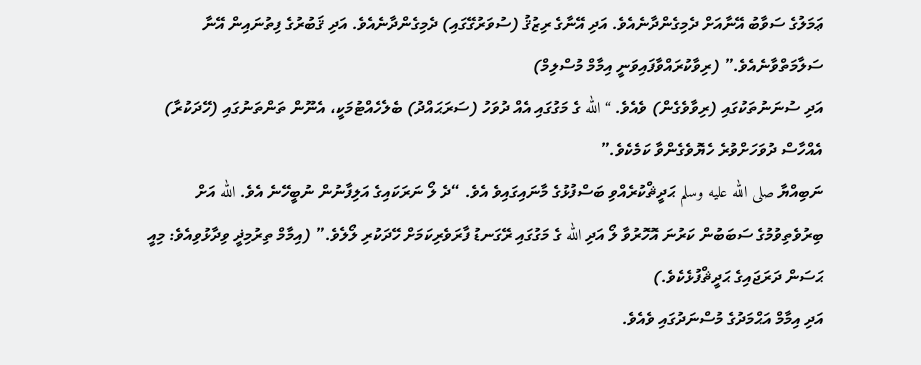ޢަމަލުގެ ސަވާބު އޭނާއަށް ދެމިގެންދާނެއެވެ. އަދި އޭނާގެ ރިޒުޤު (ސުވަރުގޭގައި) ދެމިގެންދާނެއެވެ. އަދި ޤަބުރުގެ ފިތުނައިން އޭނާ ސަލާމަތްވާނެއެވެ.” (ރިވާކުރައްވާފައިވަނީ އިމާމް މުސްލިމް)
އަދި ސުނަނުތަކުގައި (ރިވާވެގެން) ވެއެވެ. “الله ގެ މަގުގައި އެއް ދުވަހު (ސަރަޙައްދު) ބެލެހެއްޓުމަކީ، އެނޫން ތަންތަނުގައި (ހޭދަކުރާ) އެއްހާސް ދުވަހަށްވުރެ ހެޔޮވެގެންވާ ކަމެކެވެ.”
ނަބިއްޔާ صلى الله عليه وسلم ޙަދީޘްކުރެއްވި ބަސްފުޅުގެ މާނައިގައިވެ އެވެ. “ދެ ލޯ ނަރަކައިގެ އަލިފާނުން ނުބީހޭނެ އެވެ. الله އަށް ބިރުވެތިވުމުގެ ސަބަބުން ކަރުނަ އޮހޮރުވާ ލޯ އަދި الله ގެ މަގުގައި ރޭގަނޑު ފާރަވެރިކަމަށް ހޭދަކުރި ލޯލެވެ.” (އިމާމް ތިރުމިޛީ ވިދާޅުވިއެވެ: މިއީ ޙަސަން ދަރަޖައިގެ ޙަދީޘްފުޅެކެވެ.)
އަދި އިމާމް އަޙްމަދުގެ މުސްނަދުގައި ވެއެވެ.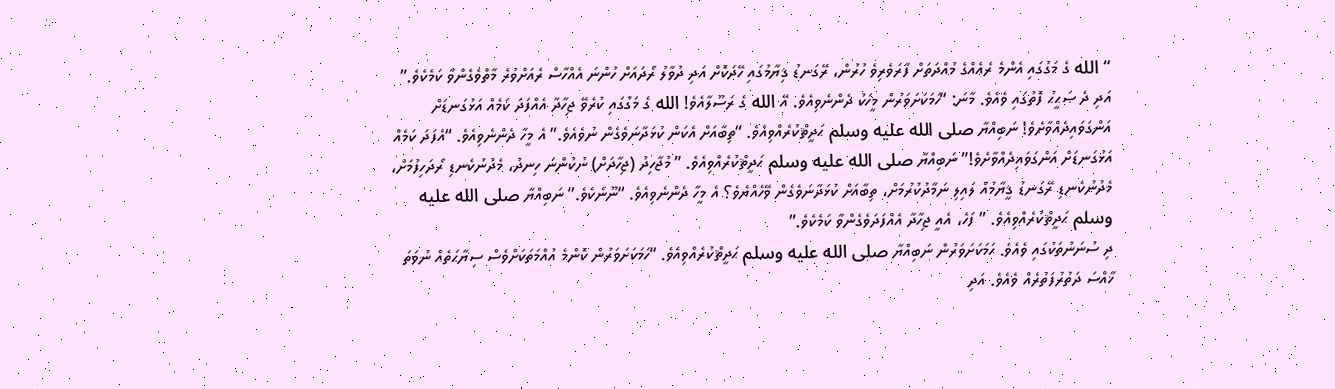“الله ގެ މަގުގައި އެންމެ ރެއެއްގެ މުއްދަތަށް ފާރަވެރިވެ ހުރުން، ރޭގަނޑު ޤިޔާމުގައި ހޭދަކޮށް އަދި ދުވާލު ރޯދައަށް ހުންނަ އެއްހާސް ރެއަށްވުރެ މާތްވެގެންވާ ކަމެކެވެ.”
އަދި ދެ ޞަޙީޙު ފޮތުގައި ވެއެވެ. މާނަ: “ހަމަކަށަވަރުން މީހަކު ދެންނެވިއެވެ. އޭ الله ގެ ރަސޫލާއެވެ! الله ގެ މަގުގައި ކުރެވޭ ޖިހާދާ އެއްފަދަ ކަމެއް އަޅުގަނޑަށް އަންގަވައިދެއްވާށެވެ! ނަބިއްޔާ صلى الله عليه وسلم ޙަދީޘްކުރެއްވިއެވެ. “ތިބާއަށް އެކަން ކުޅަދާނަވެގެން ނުވެއެވެ.” އެ މީހާ ދެންނެވިއެވެ. “އެފަދަ ކަމެއް އަޅުގަނޑަށް އަންގަވައިދެއްވާށެވެ!” ނަބިއްޔާ صلى الله عليه وسلم ޙަދީޘްކުރެއްވިއެވެ. ” މުޖާހިދު (ޖިހާދަށް) ނުކުންނަ ހިނދު، މެދުނުކެނޑި ރޯދަހިފުމަށް، މެދުނުކެނޑި ރޭގަނޑު ޤީޔާމުއް ލައިލި ނަމާދުކުރުމަށް، ތިބާއަށް ކުޅަދާނަވެގެން ވޭހެއްޔެވެ؟ އެ މީހާ ދެންނެވިއެވެ. “ނޫނެކެވެ.” ނަބިއްޔާ صلى الله عليه وسلم ޙަދީޘްކުރެއްވިއެވެ. ” ފަހެ، އެއީ ޖިހާދާ އެއްފަދަވެގެންވާ ކަމެކެވެ.”
ދި ސުނަނުތަކުގައި ވެއެވެ. ހަމަކަށަވަރުން ނަބިއްޔާ صلى الله عليه وسلم ޙަދީޘްކުރެއްވިއެވެ. “ހަމަކަށަވަރުން ކޮންމެ އުއްމަތަކަށްވެސް ސިޔާޙަތެއް ނުވަތަ ޚާއްސަ ދަތުރުފަތުރެއް ވެއެވެ. އަދި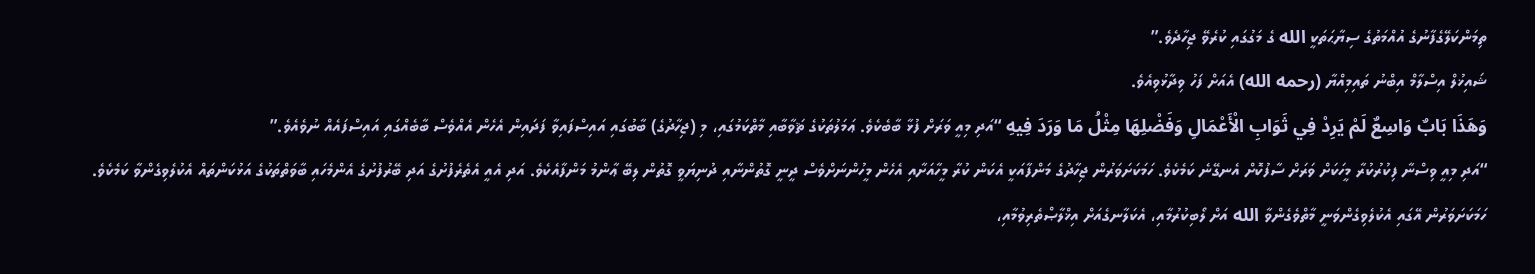ތިމަންކަލޭގެފާނުގެ އުއްމަތުގެ ސިޔާޙަތަކީ الله ގެ މަގުގައި ކުރެވޭ ޖިހާދެވެ.”
ޝައިޚުލް އިސްލާމް އިބްނު ތައިމިއްޔާ (رحمه الله) އެއަށް ފަހު ވިދާޅުވިއެވެ.
وَهَذَا بَابٌ وَاسِعٌ لَمْ يَرِدْ فِي ثَوَابِ الْأَعْمَالِ وَفَضْلِهَا مِثْلُ مَا وَرَدَ فِيهِ “އަދި މިއީ ވަރަށް ފުޅާ ބާބެކެވެ. ޢަމަލުތަކުގެ ޘަވާބާއި މާތްކަމުގައި، މި (ޖިހާދުގެ) ބާބުގައި އައިސްފައިވާ ފަދައިން އެހެން އެއްވެސް ބާބެއްގައި އައިސްފައެއް ނުވެއެވެ.”
“އަދި މިއީ ވިސްނާ ފިކުރުކުރާ މީހަކަށް ވަރަށް ސާފުކޮށް އެނގޭނެ ކަމެކެވެ. ހަމަކަށަވަރުން ޖިހާދުގެ މަންފާއަކީ އެކަން ކުރާ މީހާއަށާއި އެހެން މީހުންނަށްވެސް ދީނީ ގޮތުންނާއި ދުނިޔަވީ ގޮތުން ލިބޭ ޢާންމު މަންފާއެކެވެ. އަދި އެއީ އެތެރެފުށުގެ އަދި ބޭރުފުށުގެ އެންމެހައި ބާވަތްތަކުގެ އަޅުކަންތައް އެކުލެވިގެންވާ ކަމެކެވެ. ހަމަކަށަވަރުން އޭގައި އެކުލެވިގެންވަނީ މާތްވެގެންވާ الله އަށް ލޯބިކުރުމާއި، އެކަލާނގެއަށް އިޚްލާޞްތެރިވުމާއި،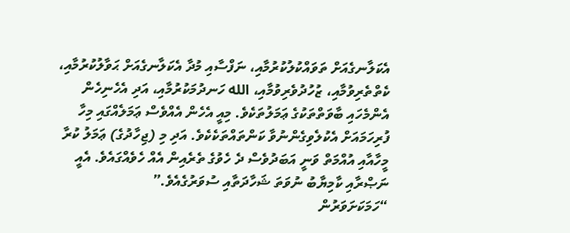އެކަލާނގެއަށް ތަވައްކުލުކުރުމާއި، ނަފްސާއި މުދާ އެކަލާނގެއަށް ޙަވާލުކުރުމާއި، ކެތްތެރިވުމާއި، ޒުހުދުވެރިވުމާއި، الله ހަނދުމަކުރުމާއި، އަދި އެހެނިހެން އެންމެހައި ބާވަތްތަކުގެ ޢަމަލުތަކެވެ. މިއީ އެހެން އެއްވެސް ޢަމަލެއްގައި މިހާ ފުރިހަމައަށް އެކުލެވިގެންނުވާ ކަންތައްތަކެކެވެ. އަދި މި (ޖިހާދުގެ) ޢަމަލު ކުރާ މީހާއާއި އުއްމަތް ވަނީ އަބަދުވެސް ދެ ހެވުގެ ތެރެއިން އެއް ހެވެއްގައެވެ. އެއީ ނަޞްރާއި ކާމިޔާބު ނުވަތަ ޝަހާދަތާއި ސުވަރުގެއެވެ.”
“ހަމަކަށަވަރުން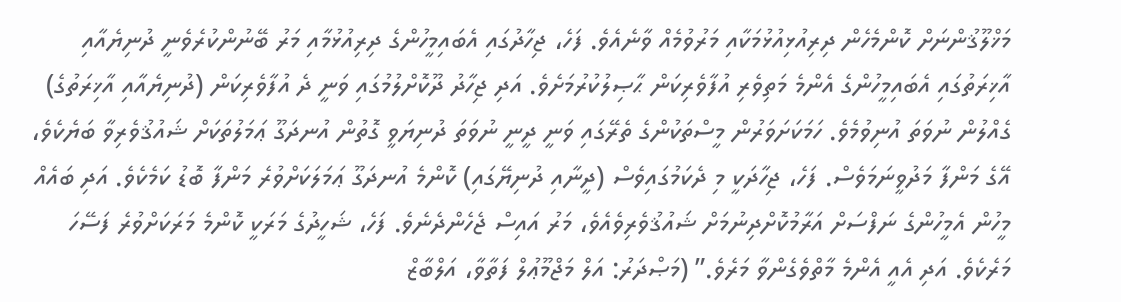މަޚްލޫޤުންނަށް ކޮންމެހެން ދިރިއުޅިއުޅުމަކާއި މަރުވުމެއް ވާނެއެވެ. ފަހެ، ޖިހާދުގައި އެބައިމީހުންގެ ދިރިއުޅުމާއި މަރު ބޭނުންކުރެވެނީ ދުނިޔެއާއި އާޚިރަތުގައި އެބައިމީހުންގެ އެންމެ މަތިވެރި އުފާވެރިކަން ޙާޞިލުކުރުމަށެވެ. އަދި ޖިހާދު ދޫކޮށްލުމުގައި ވަނީ ދެ އުފާވެރިކަން (ދުނިޔެއާއި އާޚިރަތުގެ) ގެއްލުން ނުވަތަ އުނިވުމެވެ. ހަމަކަށަވަރުން މީސްތަކުންގެ ތެރޭގައި ވަނީ ދީނީ ނުވަތަ ދުނިޔަވީ ގޮތުން އުނދަގޫ ޢަމަލުތަކަށް ޝައުޤުވެރިވާ ބަޔެކެވެ، އޭގެ މަންފާ މަދުވީނަމަވެސް. ފަހެ، ޖިހާދަކީ މި ދެކަމުގައިވެސް (ދީނާއި ދުނިޔޭގައި) ކޮންމެ އުނދަގޫ ޢަމަލަކަށްވުރެ މަންފާ ބޮޑު ކަމެކެވެ. އަދި ބައެއް މީހުން އެމީހުންގެ ނަފްސަށް އަރާމުކޮށްދިނުމަށް ޝައުޤުވެރިވެއެވެ، މަރު އައިސް ޖެހެންދެނެވެ. ފަހެ، ޝަހީދުގެ މަރަކީ ކޮންމެ މަރަކަށްވުރެ ފަސޭހަ މަރެކެވެ. އަދި އެއީ އެންމެ މާތްވެގެންވާ މަރެވެ.” (މަޞްދަރު: އަލް މަޖްމޫޢުލް ފަތާވާ، އަލްބާޒް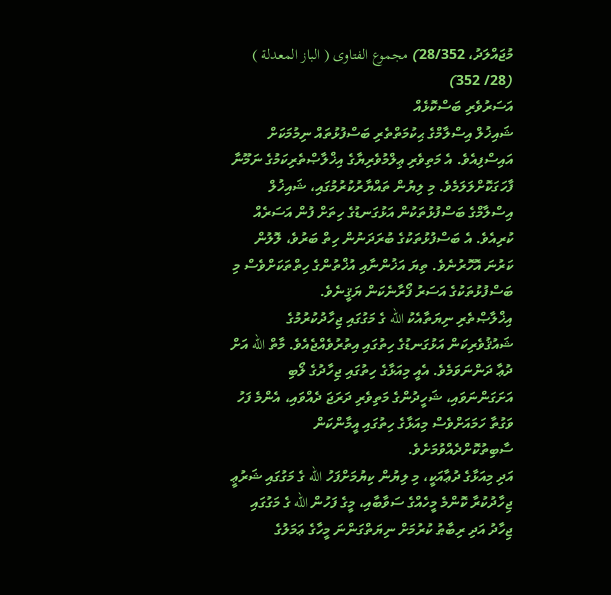މުޖައްލަދު، 28/352) مجموع الفتاوى ( الباز المعدلة ) (28/ 352)
އަސަރުވެރި ބަސްކޮޅެއް
ޝައިޚުލް އިސްލާމްގެ ޙިކުމަތްތެރި ބަސްފުޅުތައް ނިމުމަކަށް އައިސްފިއެވެ. އެ މަތިވެރި ޢިލްމުވެރިޔާގެ އިޚްލާޞްތެރިކަމުގެ ނަމޫނާ ފާހަގަކޮށްލަލަމެވެ. މި ލިޔުން ތައްޔާރުކުރުމުގައި، ޝައިޚުލް އިސްލާމްގެ ބަސްފުޅުތަކުން އަޅުގަނޑުގެ ހިތަށް ފުން އަސަރެއް ކުރިއެވެ. އެ ބަސްފުޅުތަކުގެ ބުރަދަނުން ހިތް ބަރުވެ، ލޮލުން ކަރުނަ އޮހޮރުނެވެ. ތިޔަ އަޚުންނާއި އުޚްތުންގެ ހިތްތަކަށްވެސް މި ބަސްފުޅުތަކުގެ އަސަރު ފޯރާނެކަން ޔަޤީނެވެ.
އިޚްލާޞްތެރި ނިޔަތާއެކު الله ގެ މަގުގައި ޖިހާދުކުރުމުގެ ޝައުޤުވެރިކަން އަޅުގަނޑުގެ ހިތުގައި އިތުރުވެއްޖެއެވެ. މާތް الله އަށް ދުޢާ ދަންނަވަމެވެ. އެއީ މިއަޅާގެ ހިތުގައި ޖިހާދުގެ ލޯބި އަށަގަންނަވައި، ޝަހީދުންގެ މަތިވެރި ދަރަޖަ ދެއްވައި، އެންމެ ފަހު ވަގުތާ ހަމައަށްވެސް މިއަޅާގެ ހިތުގައި އީމާންކަން ސާބިތުކޮށްދެއްވުމަށެވެ.
އަދި މިއަޅާގެ ދުޢާއަކީ، މި ލިޔުން ކިޔުމަށްފަހު الله ގެ މަގުގައި ޝަރުޢީ ޖިހާދުކުރާ ކޮންމެ މީހެއްގެ ސަވާބާއި، މީގެ ފަހުން الله ގެ މަގުގައި ޖިހާދު އަދި ރިބާޠު ކުރުމަށް ނިޔަތްގަންނަ މީހާގެ ޢަމަލުގެ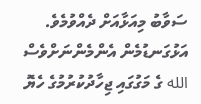ސަވާބު މިއަޅާއަށް ދެއްވުމެވެ.
އަޅުގަނޑުމެން އެންމެންނަށްވެސް الله ގެ މަގުގައި ޖިހާދުކުރުމުގެ ހެޔޮ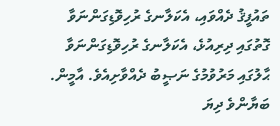ތައުފީޤު ދެއްވައި، އެކަލާނގެ ރުހިވޮޑިގަންނަވާ ގޮތުގައި ދިރިއުޅެ، އެކަލާނގެ ރުހިވޮޑިގަންނަވާ ޙާލުގައި މަރުވުމުގެ ނަޞީބު ދެއްވާށިއެވެ. އާމީން.
ބަޔާންވެ ދިޔަ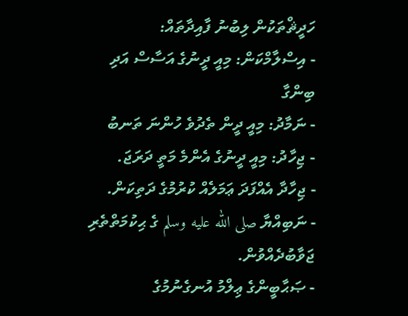ހަދީޘްތަކުން ލިބުނު ފާއިދާތައް:
- އިސްލާމްކަން: މިއީ ދީނުގެ އަސާސް އަދި ބިންގާ
- ނަމާދު: މިއީ ދީން ތެދުވެ ހުންނަ ތަނބު
- ޖިހާދު: މިއީ ދީނުގެ އެންމެ މަތީ ދަރަޖަ.
- ޖިހާދާ އެއްފަދަ ޢަމަލެއް ކުރުމުގެ ދަތިކަން.
- ނަބިއްޔާ صلى الله عليه وسلم ގެ ޙިކުމަތްތެރި ޖަވާބުދެއްވުން.
- ޞަޙާބީންގެ ޢިލްމު އުނގެނުމުގެ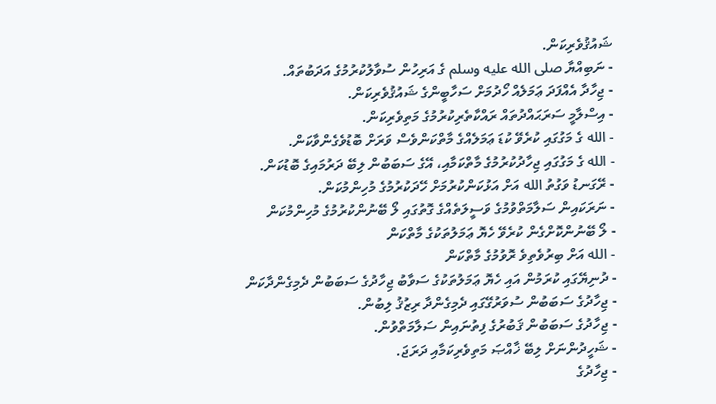ޝައުޤުވެރިކަން.
- ނަބިއްޔާ صلى الله عليه وسلم ގެ އަރިހުން ސުވާލުކުރުމުގެ އަދަބުތައް.
- ޖިހާދާ އެއްފަދަ ޢަމަލެއް ހޯދުމަށް ސަހާބީންގެ ޝައުޤުވެރިކަން.
- އިސްލާމީ ސަރަޙައްދުތައް ރައްކާތެރިކުރުމުގެ މަތިވެރިކަން.
- الله ގެ މަގުގައި ކުރެވޭ ކުޑަ ޢަމަލެއްގެ މާތްކަންވެސް ވަރަށް ބޮޑުވެގެންވާކަން.
- الله ގެ މަގުގައި ޖިހާދުކުރުމުގެ މާތްކަމާއި، އޭގެ ސަބަބުން ލިބޭ ދަރުމައިގެ ބޮޑުކަން.
- ރޭގަނޑު ވަގުތު الله އަށް އަޅުކަންކުރުމަށް ހޭދަކުރުމުގެ މުހިންމުކަން.
- ނަރަކައިން ސަލާމަތްވުމުގެ ވަސީލަތެއްގެ ގޮތުގައި ލޯ ބޭނުންކުރުމުގެ މުހިންމުކަން
- ލޯ ބޭނުންކޮށްގެން ކުރެވޭ ހެޔޮ ޢަމަލުތަކުގެ މާތްކަން
- الله އަށް ބިރުވެތިވެ ރޮވުމުގެ މާތްކަން
- ދުނިޔޭގައި ކުރަމުން އައި ހެޔޮ ޢަމަލުތަކުގެ ސަވާބު ޖިހާދުގެ ސަބަބުން ދެމިގެންދާކަން
- ޖިހާދުގެ ސަބަބުން ސުވަރުގޭގައި ދެމިގެންދާ ރިޒުޤު ލިބުން.
- ޖިހާދުގެ ސަބަބުން ޤަބުރުގެ ފިތުނައިން ސަލާމަތްވުން.
- ޝަހީދުންނަށް ލިބޭ ޚާއްޞަ މަތިވެރިކަމާއި ދަރަޖަ.
- ޖިހާދުގެ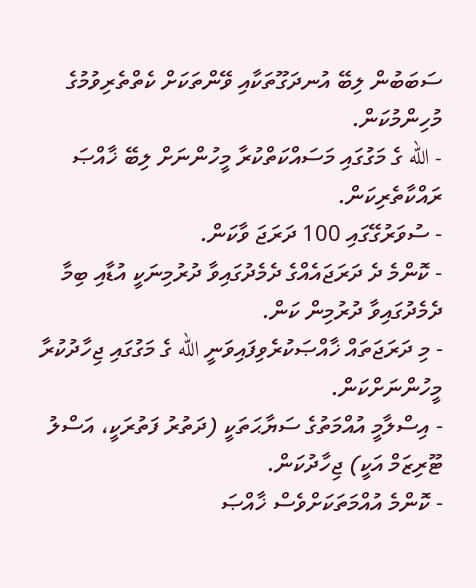ސަބަބުން ލިބޭ އުނދަގޫތަކާއި ވޭންތަކަށް ކެތްތެރިވުމުގެ މުހިންމުކަން.
- الله ގެ މަގުގައި މަސައްކަތްކުރާ މީހުންނަށް ލިބޭ ޚާއްޞަ ރައްކާތެރިކަން.
- ސުވަރުގޭގައި 100 ދަރަޖަ ވާކަން.
- ކޮންމެ ދެ ދަރަޖައެއްގެ ދެމެދުގައިވާ ދުރުމިނަކީ އުޑާއި ބިމާ ދެމެދުގައިވާ ދުރުމިން ކަން.
- މި ދަރަޖަތައް ޚާއްޞަކުރެވިފައިވަނީ الله ގެ މަގުގައި ޖިހާދުކުރާ މީހުންނަށްކަން.
- އިސްލާމީ އުއްމަތުގެ ސަޔާޙަތަކީ (ދަތުރު ފަތުރަކީ، އަސްލު ޓޫރިޒަމް އަކީ) ޖިހާދުކަން.
- ކޮންމެ އުއްމަތަކަށްވެސް ޚާއްޞަ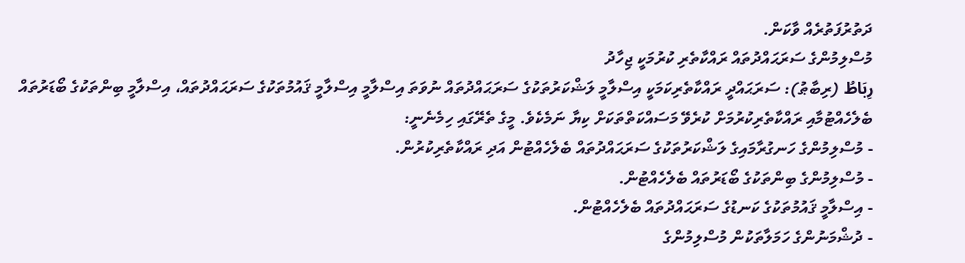ދަތުރުފަތުރެއް ވާކަން.
މުސްލިމުންގެ ސަރަޙައްދުތައް ރައްކާތެރި ކުރުމަކީ ޖިހާދު
رِبَاطُ (ރިބާޠު): ސަރަޙައްދީ ރައްކާތެރިކަމަކީ އިސްލާމީ ލަޝްކަރުތަކުގެ ސަރަޙައްދުތައް ނުވަތަ އިސްލާމީ އިސްލާމީ ޤައުމުތަކުގެ ސަރަޙައްދުތައް، އިސްލާމީ ބިންތަކުގެ ބޯޑަރުތައް ބެލެހެއްޓުމާއި ރައްކާތެރިކުރުމަށް ކުރެވޭ މަސައްކަތްތަކަށް ކިޔާ ނަމެކެވެ. މީގެ ތެރޭގައި ހިމެނެނީ:
- މުސްލިމުންގެ ހަނގުރާމައިގެ ލަޝްކަރުތަކުގެ ސަރަޙައްދުތައް ބެލެހެއްޓުން އަދި ރައްކާތެރިކުރުން.
- މުސްލިމުންގެ ބިންތަކުގެ ބޯޑަރުތައް ބެލެހެއްޓުން.
- އިސްލާމީ ޤައުމުތަކުގެ ކަނޑުގެ ސަރަޙައްދުތައް ބެލެހެއްޓުން.
- ދުޝްމަނުންގެ ހަމަލާތަކުން މުސްލިމުންގެ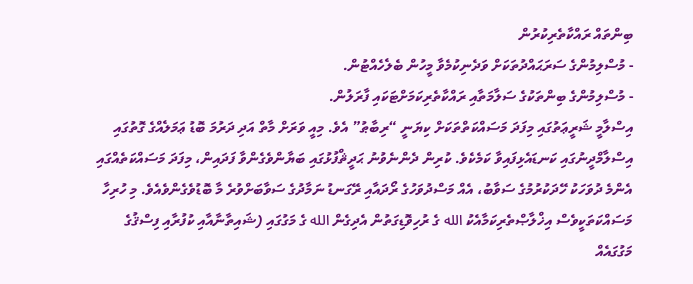ބިންތައް ރައްކާތެރިކުރުން
- މުސްލިމުންގެ ސަރަޙައްދުތަކަށް ވަދެނިކުމެވާ މީހުން ބެލެހެއްޓުން.
- މުސްލިމުންގެ ބިންތަކުގެ ސަލާމަތާއި ރައްކާތެރިކަމަށްޓަކައި ފާރަލުން.
އިސްލާމީ ޝަރީޢަތުގައި މިފަދަ މަސައްކަތްތަކަށް ކިޔަނީ “ރިބާޠު” އެވެ. މިއީ ވަރަށް މާތް އަދި ދަރުމަ ބޮޑު ޢަމަލެއްގެ ގޮތުގައި އިސްލާމްދީނުގައި ކަނޑައެޅިފައިވާ ކަމެކެވެ. ކުރިން ދެންނެވުނު ޙަދީޘްފުޅުގައި ބަޔާންވެގެންވާ ފަދައިން، މިފަދަ މަސައްކަތެއްގައި އެންމެ ދުވަހަކު ހޭދަކުރުމުގެ ސަވާބު، އެއް މަސްދުވަހުގެ ރޯދައާއި ރޭގަނޑު ނަމާދުގެ ސަވާބަށްވުރެ މާ ބޮޑުވެގެންވެއެވެ. މި ހުރިހާ މަސައްކަތަކީވެސް އިޚްލާޞްތެރިކަމާއެކު الله ގެ ރުހިވޮޑިގަތުން އެދިގެން الله ގެ މަގުގައި (ޝައިތާނާއާއި ކުފުރާއި ފިސްޤުގެ މަގުގައެއް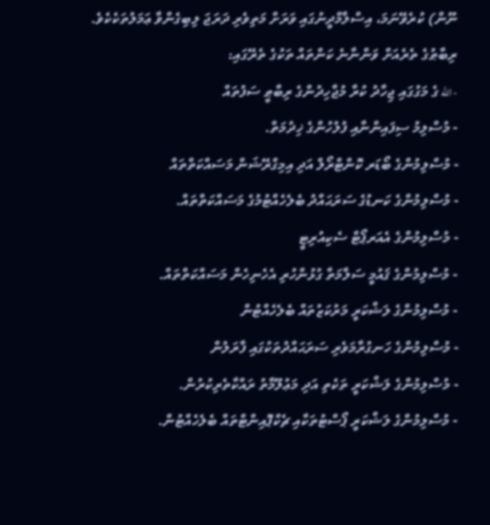ނޫން) ކުރެވޭނަމަ، އިސްލާމްދީނުގައި ވަރަށް މަތިވެރި ދަރަޖަ ލިބިގެންވާ ޢަމަލުތަކެކެވެ.
ރިބާޠުގެ ތެރެއަށް ވަންނާނެ ކަންތައް ތަކުގެ ތެރޭގައި:
- الله ގެ މަގުގައި ޖިހާދު ކުރާ މުޖާހިދުންގެ ރިބާޠީ ސަފުތައް
- މުސްލިމު ސިފައިންނާއި ފުލުހުންގެ ޚިދުމަތް.
- މުސްލިމުންގެ ބޯޑަރ ކޮންޓްރޯލް އަދި އިމިގްރޭޝަން މަސައްކަތްތައް
- މުސްލިމުންގެ ކަނޑުގެ ސަރަޙައްދު ބެލެހެއްޓުމުގެ މަސައްކަތްތައް.
- މުސްލިމުންގެ އެއަރޕޯޓް ސެކިއުރިޓީ
- މުސްލިމުންގެ ޤައުމީ ސަލާމަތާ ގުޅުންހުރި އެހެނިހެން މަސައްކަތްތައް.
- މުސްލިމުންގެ ލަޝްކަރީ މަރުކަޒުތައް ބެލެހެއްޓުން
- މުސްލިމުންގެ ހަނގުރާމަވެރި ސަރަޙައްދުތަކުގައި ފާރަލުން
- މުސްލިމުންގެ ލަޝްކަރީ ތަކެތި އަދި މަޢުލޫމާތު ރައްކާތެރިކުރުން.
- މުސްލިމުންގެ ލަޝްކަރީ ޕޯސްޓުތަކާއި ޗެކްޕޮއިންޓްތައް ބެލެހެއްޓުން.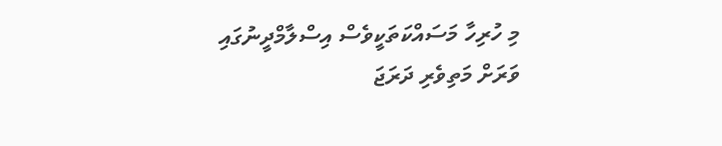މި ހުރިހާ މަސައްކަތަކީވެސް އިސްލާމްދީނުގައި ވަރަށް މަތިވެރި ދަރަޖަ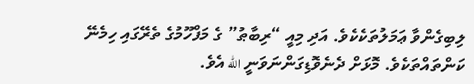ލިބިގެންވާ ޢަމަލުތަކެކެވެ. އަދި މިއީ “ރިބާޠު” ގެ މަފްހޫމުގެ ތެރޭގައި ހިމެނޭ ކަންތައްތަކެވެ. މޮޅަށް ދެނެވޮޑިގަންނަވަނީ الله އެވެ.